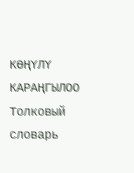КӨҢҮЛҮ КАРАҢГЫЛОО
Толковый словарь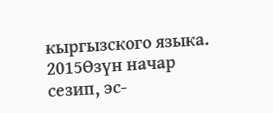кыргызского языка. 2015Өзүн начар сезип, эс-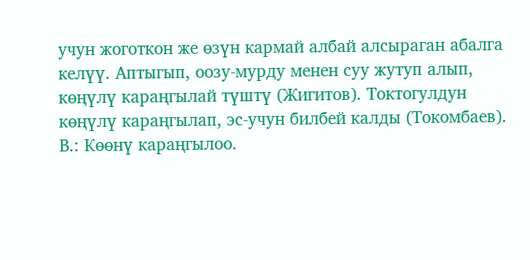учун жоготкон же өзүн кармай албай алсыраган абалга келүү. Аптыгып, оозу-мурду менен суу жутуп алып, көңүлү караңгылай түштү (Жигитов). Токтогулдун көңүлү караңгылап, эс-учун билбей калды (Токомбаев). В.: Көөнү караңгылоо.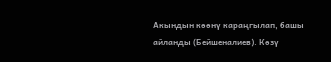Акындын көөнү караңгылап, башы айланды (Бейшеналиев). Көзү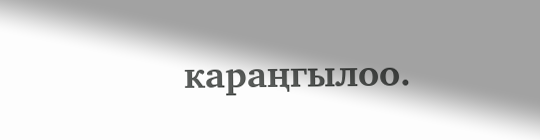караңгылоо.